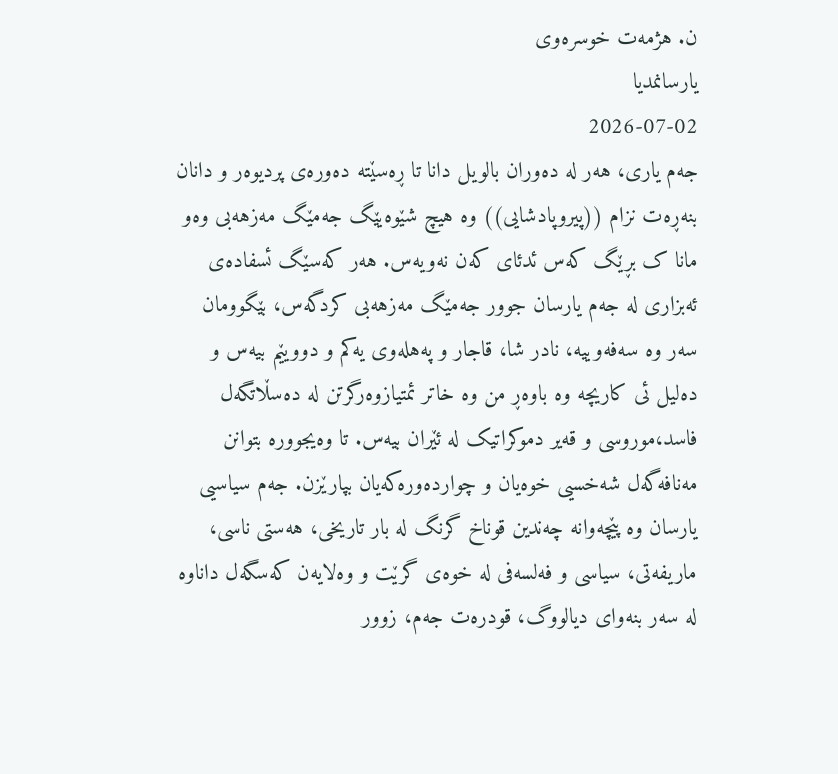ن. هژمەت خوسرەوی
یارسانمدیا
2026-07-02
جەم یاری، هەر لە دەوران بالویل دانا تا ڕەسێتە دەورەی پردیوەر و دانان بنەڕەت نزام ((پیروپادشایی)) وە هیچ شێوەیێگ جەمێگ مەزهەبی وەو مانا ک بڕێگ کەس ئدئای کەن نەویەس. هەر کەسێگ ئسفادەی ئەبزاری لە جەم یارسان جوور جەمێگ مەزهەبی کردگەس، بێگوومان سەر وە سەفەوییە، نادر شا، قاجار و پەهلەوی یەکم و دوویێم بیەس و دەلیل ئی کاریچە وە باوەڕ من وە خاتر ئمتیازوەرگرتن لە دەسڵاتگەل فاسد،موروسی و قەیر دموکراتیک لە ئێران بیەس. تا وەیجوورە بتوانن مەنافەگەل شەخسیی خوەیان و چواردەورەکەیان بپارێزن. جەم سیاسیی یارسان وە پێچەوانە چەندین قوناخ گرنگ لە بار تاریخی، هەستی ناسی، ماریفەتی، سیاسی و فەلسەفی لە خوەی گرێت و وەلایەن کەسگەل داناوە لە سەر بنەوای دیالووگ، قودرەت جەم، زوور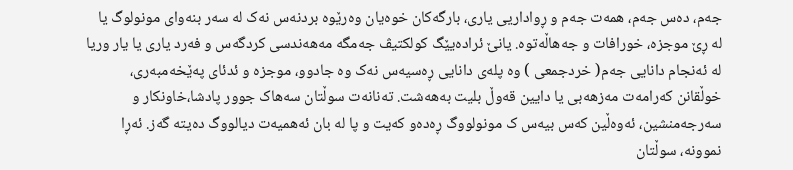جەم، دەس جەم، همەت جەم و ڕواداریی یاری، بارگەکان خوەیان وەرێوە بردنەس نەک لە سەر بنەوای مونولوگ یا لە ڕێ موجزە، خورافات و جەهاڵەتوە. یانێ ئرادەیێگ کولکتیڤ جەمگە مەهەندسی کردگەس و فەرد یاری یا یار وریا لە ئەنجام دانایی جەم( خردجمعی ) وە پلەی دانایی ڕەسیەس نەک وە جادوو، موجزە و ئدئای پەێخەمبەری، خوڵقانن کەرامەت مەزهەبی یا دایین قەوڵ بلیت بەهەشت. تەنانەت سوڵتان سەهاک جوور پادشا،خاونکار و سەرجەمنشین، ئەوەڵین کەس بیەس ک مونولووگ ڕەدەو کەیت و پا لە بان ئەهمیەت دیالووگ دەیتە گەز. ئەڕا نموونە، سوڵتان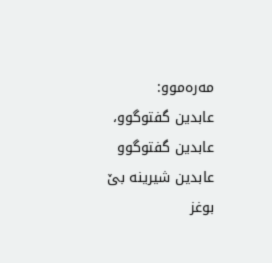مەرەموو:
عابدین گفتوگوو، عابدین گفتوگوو
عابدین شیرینە بێ بوغز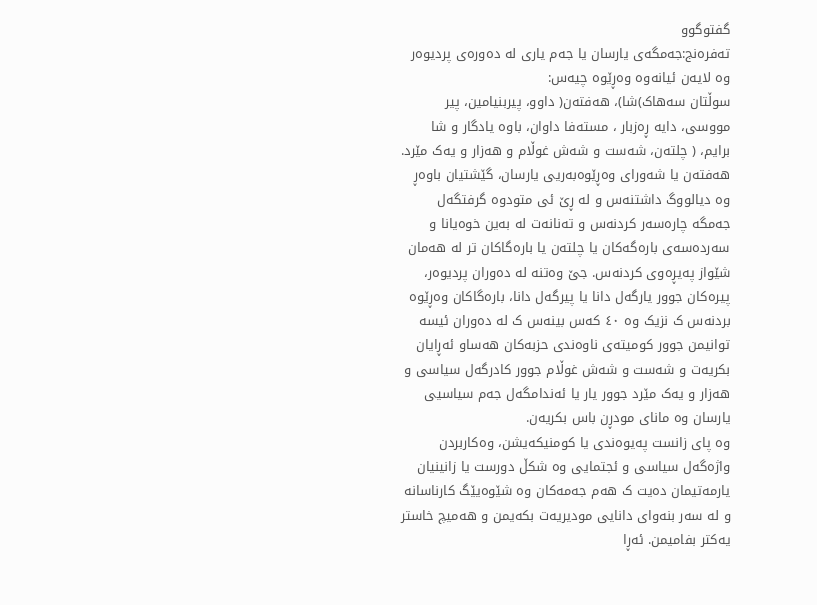گفتوگوو
تەفرەنج:جەمگەی یارسان یا جەم یاری لە دەورەی پردیوەر وە لایەن ئیانەوە وەڕێوە چیەس:
سوڵتان سەهاک)شا)، هەفتەن( داوو، پیربنیامین، پیر مووسی، دایە ڕەزبار ، مستەفا داوان، باوە یادگار و شا برایم، ( چلتەن، شەست و شەش غوڵام و هەزار و یەک مێرد. هەفتەن یا شەورای وەڕێوەبەریی یارسان، گێشتیان باوەڕ وە دیالووگ داشتنەس و لە ڕێ ئی متودوە گرفتگەل جەمگە چارەسەر کردنەس و تەنانەت لە بەین خوەیانا و سەردەسەی بارەگەکان یا چلتەن یا بارەگاکان تر لە هەمان شێواز پەیڕەوی کردنەس. جێ وەتنە لە دەوران پردیوەر، پیرەکان جوور یارگەل دانا یا پیرگەل دانا، بارەگاکان وەڕێوە بردنەس ک نزیک وە ٤٠ کەس بینەس ک لە دەوران ئیسە توانیمن جوور کومیتەی ناوەندی حزبەکان هەساو ئەڕایان بکریەت و شەست و شەش غوڵام جوور کادرگەل سیاسی و هەزار و یەک مێرد جوور یار یا ئەندامگەل جەم سیاسیی یارسان وە مانای مودڕن باس بکریەن.
وە پای زانست پەیوەندی یا کومنیکەیشن، وەکاربردن واژەگەل سیاسی و ئجتمایی وە شکڵ دورست یا زانینیان یارمەتیمان دەیت ک هەم جەمەکان وە شێوەیێگ کارناسانە و لە سەر بنەوای دانایی مودیریەت بکەیمن و هەمیچ خاستر یەکتر بفامیمن. ئەڕا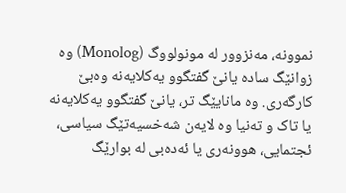نموونە، مەنزوور لە مونولووگ (Monolog) وە زوانێگ سادە یانێ گفتگوو یەکلایەنە وەبێ کارگەری. وە مانایێگ تر، یانێ گفتگوو یەکلایەنە یا تاک و تەنیا وە لایەن شەخسیەتێگ سیاسی، ئجتمایی، هوونەری یا ئەدەبی لە بوارێگ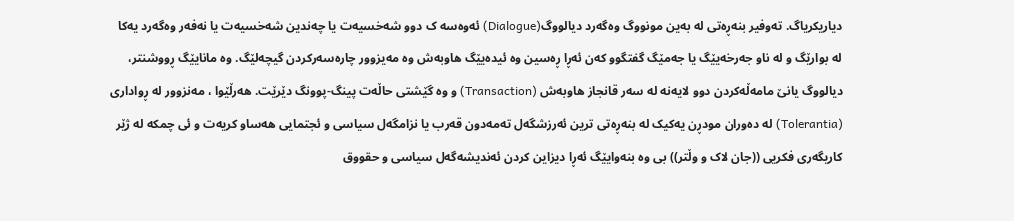دیاریکریاگ. تەوفیر بنەڕەتی لە بەین مونووگ وەگەرد دیالووگ(Dialogue) ئەوەسە ک دوو شەخسیەت یا چەندین شەخسیەت یا نەفەر وەگەرد یەکا لە بوارێگ و لە ناو جەرخەیێگ یا جەمێگ گفتگوو کەن ئەڕا ڕەسین وە ئیدەیێگ هاوبەش وە مەیزوور چارەسەرکردن گیچەلێگ. وە مانایێگ ڕووشنتر، دیالووگ یانێ مامەڵەکردن دوو لایەنە لە سەر قانجاز هاوبەش (Transaction) و وە گێشتی حاڵەت پینگ-پوونگ دێرێت. هەرڵێوا ، مەنزوور لە ڕواداری (Tolerantia) لە دەوران مودڕن یەکیک لە بنەڕەتی ترین ئەرزشگەل تەمەدون قەرب یا نزامگەل سیاسی و ئجتمایی هەساو کریەت و ئی چمکە لە ژێر کاریگەری فکریی ((جان لاک و وڵتر)) بی وە بنەوایێگ ئەڕا دیزاین کردن ئەندیشەگەل سیاسی و حقووق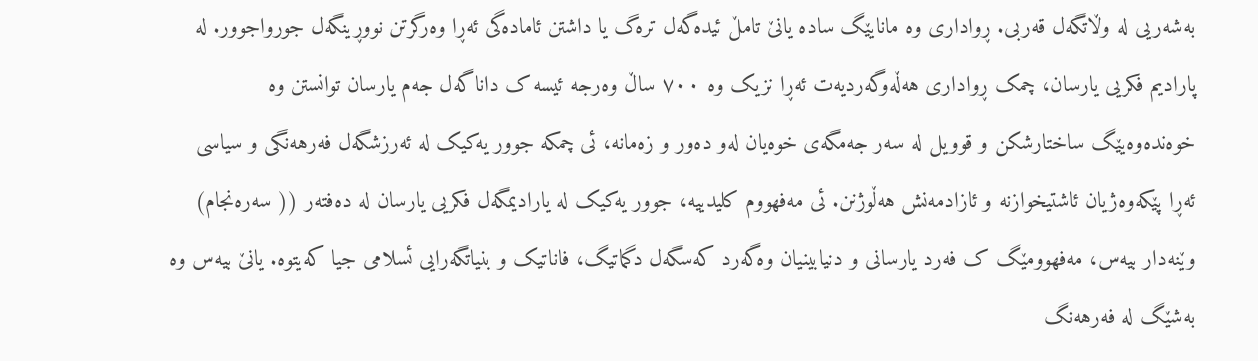بەشەریی لە وڵاتگەل قەربی. ڕواداری وە مانایێگ سادە یانێ تامڵ ئیدەگەل ترەگ یا داشتن ئامادەگی ئەڕا وەرگرتن نووڕینگەل جورواجوور. لە پارادیم فکریی یارسان، چمک ڕواداری هەڵەوگەردیەت ئەڕا نزیک وە ٧٠٠ ساڵ وەرجە ئیسە ک داناگەل جەم یارسان توانستن وە خوەندەوەیێگ ساختارشکن و قوویل لە سەر جەمگەی خوەیان لەو دەور و زەمانە، ئی چمکە جوور یەکیک لە ئەرزشگەل فەرهەنگی و سیاسی ئەڕا پێکەوەژیان ئاشتیخوازنە و ئازادمەنش هەڵوژنن. ئی مەفهووم کلیدییە، جوور یەکیک لە یارادیمگەل فکریی یارسان لە دەفتەر (( سەرەنجام) وێنەدار بیەس، مەفهوومێگ ک فەرد یارسانی و دنیابینیان وەگەرد کەسگەل دگماتیگ، فاناتیک و بنیاتگەرایی ئسلامی جیا کەیتوە. یانێ بیەس وە بەشێگ لە فەرهەنگ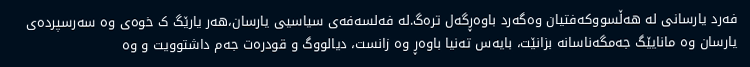فەرد یارسانی لە هەڵسووکەفتیان وەگەرد باوەڕگەل ترەگ.لە فەلسەفەی سیاسیی یارسان،هەر یارێگ ک خوەی وە سەرسپردەی یارسان وە مانایێگ جەمگەناسانە بزانێت، بایەس تەنیا باوەڕ وە زانست، دیالووگ و قودرەت جەم داشتوویت و وە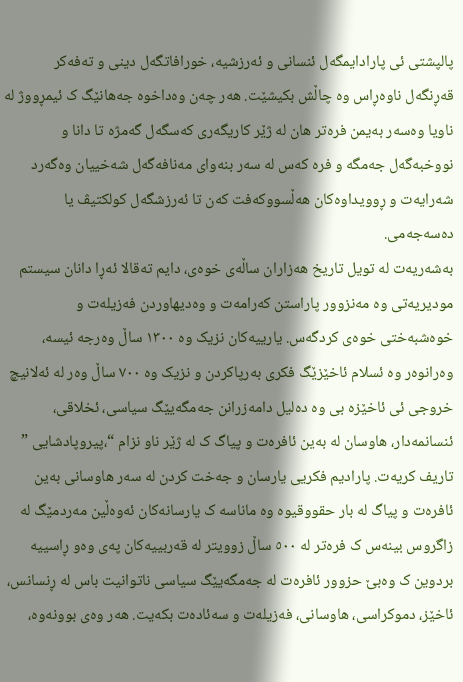پالپشتی ئی پارادایمگەل ئنسانی و ئەرزشیە، خورافاتگەل دینی و تەفەکر قەڕنگەل ناوەڕاس وە چاڵش بکیشێت. هەر چەن وەداخوە جەهانێگ ک ئیمڕووژ لە ناویا وەسەر بەیمن فرەتر هان لە ژێر کاریگەری کەسگەل گەمژە تا دانا و نووخبەگەل جەمگە و فرە کەس لە سەر بنەوای مەنافەگەل شەخییان وەگەرد شەرایەت و ڕوویداوەکان هەڵسووکەفت کەن تا ئەرزشگەل کولکتیڤ یا دەسەجەمی.
بەشەریەت لە تویل تاریخ هەزاران ساڵەی خوەی، دایم تەقالا ئەڕا دانان سیستم مودیریەتی وە مەنزوور پاراستن کەرامەت و وەدیهاوردن فەزیلەت و خوەشبەختی خوەی کردگەس. یارییەکان نزیک وە ١٣٠٠ ساڵ وەرجە ئیسە، وەرانوەر وە ئسلام ئاخێزێگ فکری بەرپاکردن و نزیک وە ٧٠٠ ساڵ وەر لە ئەلانیچ خروجی ئی ئاخێزە بی وە دەلیل دامەزرانن جەمگەیێگ سیاسی، ئخلاقی، ئنسانمەدار، هاوسان لە بەین ئافرەت و پیاگ ک لە ژێر ناو نزام “،پیروپادشایی ” تاریف کریەت. پارادیم فکریی یارسان و جەخت کردن لە سەر هاوسانی بەین ئافرەت و پیاگ لە بار حقووقیوە وە ماناسە ک یارسانەکان ئەوەڵین مەردمێگ لە زاگروس بینەس ک فرەتر لە ٥٠٠ ساڵ زوویتر لە قەربییەکان پەی وەو ڕاسییە بردوین ک وەبێ حزوور ئافرەت لە جەمگەیێگ سیاسی ناتوانیت باس لە ڕنسانس، ئاخێز، دموکراسی، هاوسانی، فەزیلەت و سەئادەت بکەیت. هەر وەی بوونەوە،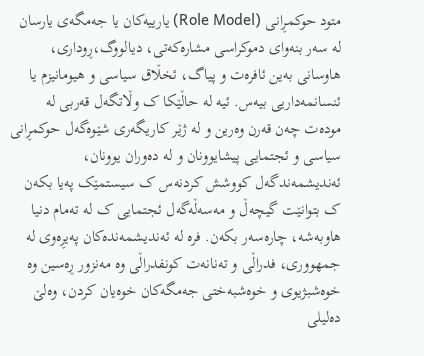متود حوکمڕانی (Role Model) یارییەکان یا جەمگەی یارسان لە سەر بنەوای دموکراسی مشارەکەتی، دیالووگ،ڕوداری، هاوسانی بەین ئافرەت و پیاگ، ئخڵاق سیاسی و هیومانیزم یا ئنسانمەداریی بیەس. ئیە لە حاڵێکا ک وڵاتگەل قەربی لە مودەت چەن قەرن وەرین و لە ژێر کاریگەری شێوەگەل حوکمڕانی سیاسی و ئجتمایی پیشایوونان و لە دەوران یوونان، ئەندیشمەندگەل کووشش کردنەس ک سیستمێک پەیا بکەن ک بتوانێت گیچەڵ و مەسەڵەگەل ئجتمایی ک لە تەمام دنیا هاوبەشە، چارەسەر بکەن. فرە لە ئەندیشمەندەکان پەیڕەوی لە جمهووری، فدراڵی و تەنانەت کونفدراڵی وە مەنزور ڕەسین وە خوەشبژیوی و خوەشبەختی جەمگەکان خوەیان کردن، وەلێ دەلیلی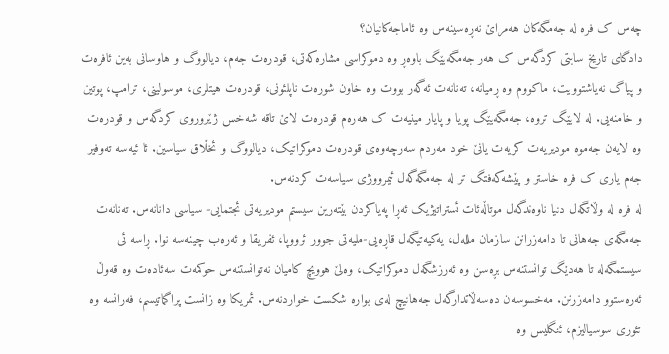چەس ک فرە لە جەمگەکان هەمراێ نەڕەسینەس وە ئاماجەکانیان؟
دادگای تاریخ سابتی کردگەس ک هەر جەمگەیێگ باوەڕ وە دموکراسی مشارەکەتی، قودرەت جەم، دیالووگ و هاوسانی بەین ئافرەت و پیاگ نەیاشتوویت، ماکووم وە ڕمیانە، تەنانەت ئەگەر بووت وە خاون شورەت ناپلئونی، قودرەت هیتلری، موسولینی، ترامپ، پوتین و خامنەیی. لە لایێگ تروە، جەمگەیێگ پویا و پایار مینیەت ک هەرەم قودرەت لاێ تاقە شەخس ژێروروی کردگەس و قودرەت وە لایەن جەموە مودیریەت کریەت یانێ خود مەردم سەرچەوەی قودرەت دموکراتیک، دیالووگ و ئخڵاق سیاسین. ئا ئیەسە تەوفیر جەم یاری ک فرە خاستر و پێشەکەفتگ تر لە جەمگەگەل ئیمرووژی سیاسەت کردنەس.
لە فرە لە وڵاتگەل دنیا ناوەندگەل موتاڵەئات ئستراتیژیک ئەڕا پەیاکردن بێتەرین سیستم مودیریەتی ئجتمایی- سیاسی دانانەس. تەنانەت جەمگەی جەهانی تا دامەزرانن سازمان مللەل، یەکیەتیگەل قاڕەیی-ملیەتی جوور ئرووپا، ئفریقا و ئەرەب چینەسە نوا. ڕاسە ئی سیستمگەلە تا هەدێگ توانستنەس بڕەسن وە ئەرزشگەل دموکراتیک، وەلێ هوویچ کامیان نەتوانستنەس حوکمەت سەئادەت وە قەوڵ ئەرەستوو دامەزرنن. مەخسوسەن دەسەڵاتدارگەل جەهانیچ لەی بوارە شکست خواردنەس. ئمریکا وە زانست پراگماتیسم، فەرانسە وە تئوری سوسیالیزم، ئنگلیس وە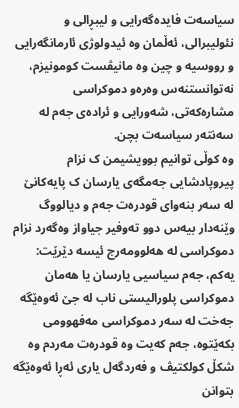سیاسەت فایدەگەرایی و لیبڕالی و نئولیبرالی، ئەڵمان وە ئیدولوژی ئارمانگەرایی و رووسیە و چین وە مانیڤست کومونیزم، نەتوانستنەس وەرەو دموکراسی مشارەکەتی، شەورایی و ئرادەی جەم لە سەنتەر سیاسەت بچن.
وە کوڵی توانیم بوویشیمن ک نزام پیروپادشایی جەمگەی یارسان ک پایەکانێ لە سەر بنەوای قودرەت جەم و دیالووگ وێنەدار بیەس دوو تەوفیر جیاواز وەگەرد نزام دموکراسی لە هەلوومەرج ئیسە دێرێت:
یەکم، جەم سیاسیی یارسان یا هەمان دموکراسی پلورالیستی ناب لە جێ ئەوەێگە جەخت لە سەر دموکراسی مەفهوومی بکەێتوە، جەم کەیت وە قودرەت مەردم وە شکڵ کولکتیڤ و فەردگەل یاری ئەڕا ئەوەێگە بتوانن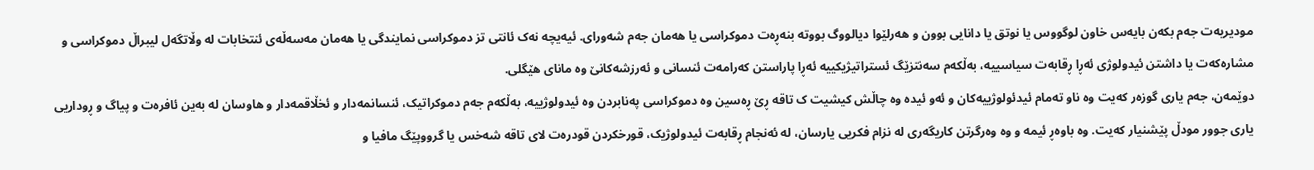مودیریەت جەم بکەن بایەس خاون لوگووس یا نوتق یا دانایی بوون و هەرلێوا دیالووگ بووتە بنەڕەت دموکراسی یا هەمان جەم شەورای. ئیەیچە نەک ئانتی تز دموکراسی نمایندگی یا هەمان مەسەڵەی ئنتخابات لە وڵاتگەل لیبراڵ دموکراسی و مشارەکەت یا داشتن ئیدولوژی ئەڕا ڕقابەت سیاسییە، بەڵکەم سەنتزێگ ئستراتیژیکییە ئەڕا پاراستن کەرامەت ئنسانی و ئەرزشەکانێ وە مانای هێگلی.
دوێمەن، جەم یاری گوزەر کەیت وە ناو تەمام ئیدئولوژییەکان و ئەو ئیدە وە چاڵش کیشیت ک تاقە ڕێ ڕەسین وە دموکراسی پەنابردن وە ئیدولوژییە، بەڵکەم جەم دموکراتیک، ئنسانمەدار و ئخڵاقمەدار و هاوسان لە بەین ئافرەت و پیاگ و ڕوداریی یاری جوور مودڵ پێشنیار کەیت. وە باوەڕ ئیمە و وە وەرگرتن کاریگەری لە نزام فکریی یارسان، لە ئەنجام ڕقابەت ئیدولوژیک، قورخکردن قودرەت لای تاقە شەخس یا گرووپێگ مافیا و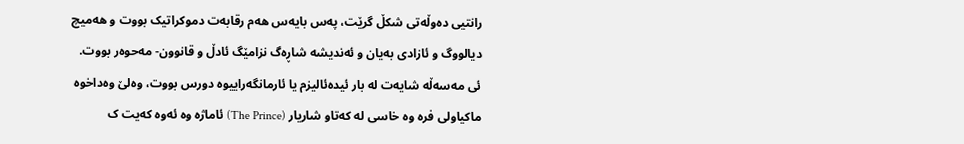رانتیی دەوڵەتی شکڵ گرێت، پەس بایەس هەم رقابەت دموکراتیک بووت و هەمیچ دیالووگ و ئازادی بەیان و ئەندیشە شاڕەگ نزامێگ ئادڵ و قانوون- مەحوەر بووت. ئی مەسەڵە شایەت لە بار ئیدەئالیزم یا ئارمانگەراییوە دورس بووت، وەلێ وەداخوە ماکیاولی فرە وە خاسی لە کەتاو شاریار (The Prince) ئاماژە وە ئەوە کەیت ک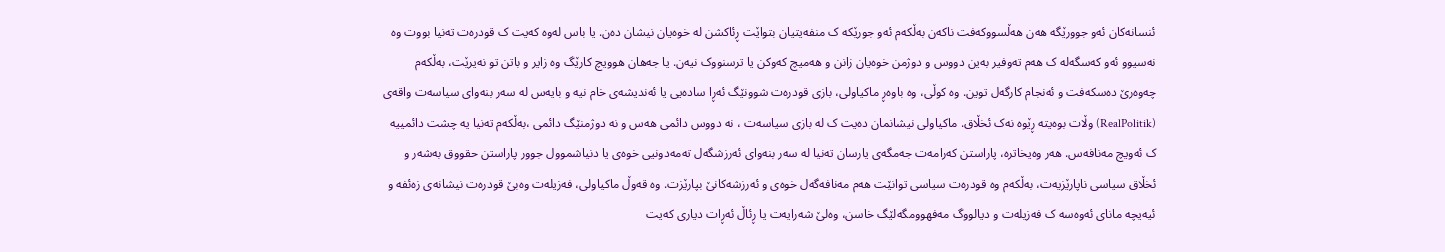ئنسانەکان ئەو جوورێگە هەن هەڵسووکەفت ناکەن بەڵکەم ئەو جورێکە ک منفەیتیان بتواێت ڕئاکشن لە خوەیان نیشان دەن. یا باس لەوە کەیت ک قودرەت تەنیا بووت وە نەسیوو ئەو کەسگەلە ک هەم تەوفیر بەین دووس و دوژمن خوەیان زانن و هەمیچ کەوکن یا ترسنووک نیەن. یا جەهان هوویچ کارێگ وە زایر و باتن تو نەیرێت، بەڵکەم چەوەرێ دەسکەفت و ئەنجام کارگەل توین. وە کوڵی، وە باوەڕ ماکیاولی، بازی قودرەت شوونێگ ئەڕا سادەیی یا ئەندیشەی خام نیە و بایەس لە سەر بنەوای سیاسەت واقەی (RealPolitik) وڵات بوەیتە ڕێوە نەک ئخڵاق. ماکیاولی نیشانمان دەیت ک لە بازی سیاسەت ، نە دووس دائمی هەس و نە دوژمنێگ دائمی ،بەڵکەم تەنیا یە چشت دائمییە ک ئەویچ مەنافەس. هەر وەیخاترە، پاراستن کەرامەت جەمگەی یارسان تەنیا لە سەر بنەوای ئەرزشگەل تەمەدونیی خوەی یا دنیاشموول جوور پاراستن حقووق بەشەر و ئخڵاق سیاسی ناپارێزیەت، بەڵکەم وە قودرەت سیاسی توانێت هەم مەنافەگەل خوەی و ئەرزشەکانێ بپارێزت. وە قەوڵ ماکیاولی، فەزیلەت وەبێ قودرەت نیشانەی زەئفە و ئیەیچە مانای ئەوەسە ک فەزیلەت و دیالووگ مەفهوومگەلێگ خاسن، وەلێ شەرایەت یا ڕئاڵ ئەڕات دیاری کەیت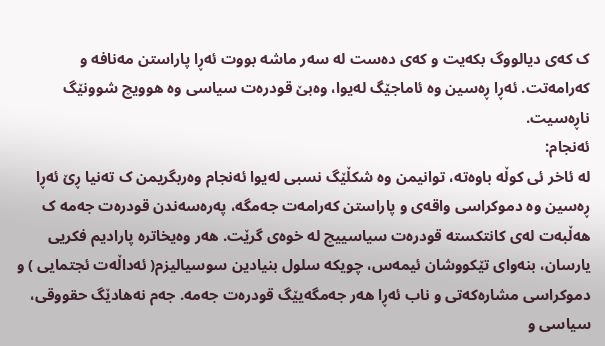ک کەی دیالووگ بکەیت و کەی دەست لە سەر ماشە بووت ئەڕا پاراستن مەنافە و کەرامەتت. ئەڕا ڕەسین وە ئاماجێگ لەیوا، وەبێ قودرەت سیاسی وە هوویچ شوونێگ ناڕەسیت.
ئەنجام:
لە ئاخر ئی کوڵە باوەتە، توانیمن وە شکڵێگ نسبی لەیوا ئەنجام وەربگریمن ک تەنیا ڕێ ئەڕا ڕەسین وە دموکراسی واقەی و پاراستن کەرامەت جەمگە، پەرەسەندن قودرەت جەمە ک هەڵبەت لەی کانتکستە قودرەت سیاسییچ لە خوەی گرێت. هەر وەیخاترە پارادیم فکریی یارسان، بنەوای تێکووشان ئیمەس، چویکە سلول بنیادین سوسیالیزم( ئەداڵەت ئجتمایی ) و دموکراسی مشارەکەتی و ناب ئەڕا هەر جەمگەیێگ قودرەت جەمە. جەم نەهادێگ حقووقی، سیاسی و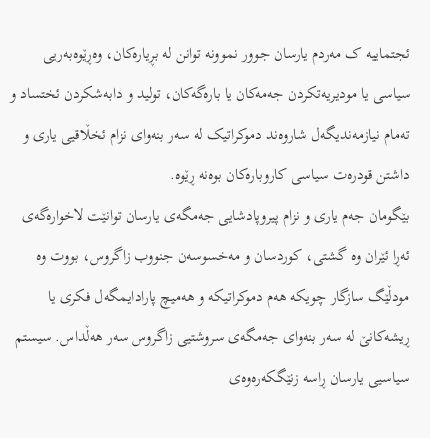ئجتماییە ک مەردم یارسان جوور نموونە توانن لە بڕیارەکان، وەڕێوەبەریی سیاسی یا مودیریەتکردن جەمەکان یا بارەگەکان، تولید و دابەشکردن ئختساد و تەمام نیازمەندیگەل شاروەند دموکراتیک لە سەر بنەوای نزام ئخڵاقیی یاری و داشتن قودرەت سیاسی کاروبارەکان بوەنە ڕێوە.
بێگومان جەم یاری و نزام پیروپادشایی جەمگەی یارسان توانێت لاخوارەگەی ئەڕا ئێران وە گشتی، کوردسان و مەخسوسەن جنووب زاگروس، بووت وە مودڵێگ سازگار چویکە هەم دموکراتیکە و هەمیچ پارادایمگەل فکری یا ڕیشەکانێ لە سەر بنەوای جەمگەی سروشتیی زاگروس سەر هەڵداس. سیستم سیاسیی یارسان ڕاسە زنێگکەرەوەی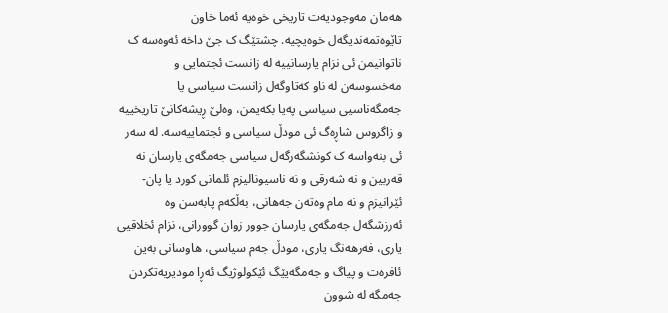هەمان مەوجودیەت تاریخی خوەیە ئەما خاون تاێوەتمەندیگەل خوەیچیە. چشتێگ ک جێ داخە ئەوەسە ک ناتوانیمن ئی نزام یارسانییە لە زانست ئجتمایی و مەخسوسەن لە ناو کەتاوگەل زانست سیاسی یا جەمگەناسیی سیاسی پەیا بکەیمن، وەلێ ڕیشەکانێ تاریخییە و زاگروس شاڕەگ ئی مودڵ سیاسی و ئجتماییەسە. لە سەر ئی بنەواسە ک کونشگەرگەل سیاسی جەمگەی یارسان نە قەربین و نە شەرقی و نە ناسیونالیزم ئلمانی کورد یا پان-ئێرانیزم و نە مام وەتەن جەهانی، بەڵکەم پابەسن وە ئەرزشگەل جەمگەی یارسان جوور زوان گوورانی، نزام ئخلاقیی یاری، فەرهەنگ یاری، مودڵ جەم سیاسی، هاوسانی بەین ئافرەت و پیاگ و جەمگەیێگ ئێکولوژیگ ئەڕا مودیریەتکردن جەمگە لە شوون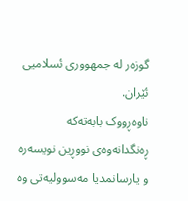گوزەر لە جمهووری ئسلامیی ئێران.
ناوەڕووک بابەتەکە ڕەنگدانەوەی نووڕین نویسەرە و یارسانمدیا مەسوولیەتی وە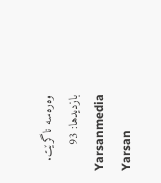وەرەسە ناگرێت.
بازدیدها: 93
Yarsanmedia Yarsan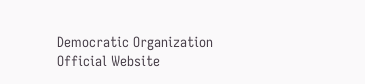Democratic Organization Official Website